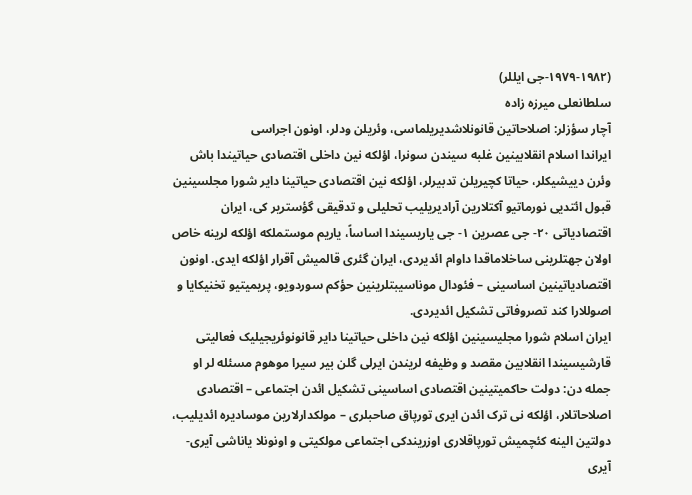(۱۹۷۹-۱۹۸۲-جی ایللر)
سلطانعلی میرزه زاده
آچار سؤزلر: اصلاحاتین قانونلاشدیریلماسی، وئریلن ودلر، اونون اجراسی
ایراندا اسلام انقلابینین غلبه سیندن سونرا، اؤلکه نین داخلی اقتصادی حیاتیندا باش وئرن دییشیکلر، حیاتا کچیریلن تدبیرلر، اؤلکه نین اقتصادی حیاتینا دایر شورا مجلسینین قبول ائتدیی نورماتیو آکتلارین آرادیریلیب تحلیلی و تدقیقی گؤستریر کی، ایران اقتصادیاتی ۲۰- جی عصرین ۱- جی یاریسیندا اساساً، یاریم موستملکه اؤلکه لرینه خاص اولان جهتلرینی ساخلاماقدا داوام ائدیردی، ایران گئری قالمیش آقرار اؤلکه ایدی. اونون اقتصادیاتینین اساسینی – فئودال موناسیبتلرینین حؤکم سوردویو، پریمیتیو تخنیکایا و اصوللارا کند تصروفاتی تشکیل ائدیردی.
ایران اسلام شورا مجلیسینین اؤلکه نین داخلی حیاتینا دایر قانونوئریجیلیک فعالیتی قارشیسیندا انقلابین مقصد و وظیفه لریندن ایرلی گلن بیر سیرا موهوم مسئله لر او جمله دن: دولت حاکمیتینین اقتصادی اساسینی تشکیل ائدن اجتماعی – اقتصادی اصلاحاتلار، اؤلکه نی ترک ائدن ایری تورپاق صاحبلری – مولکدارلارین موسادیره ائدیلیب، دولتین الینه کئچمیش تورپاقلاری اوزریندکی اجتماعی مولکیتی و اونونلا یاناشی آیری- آیری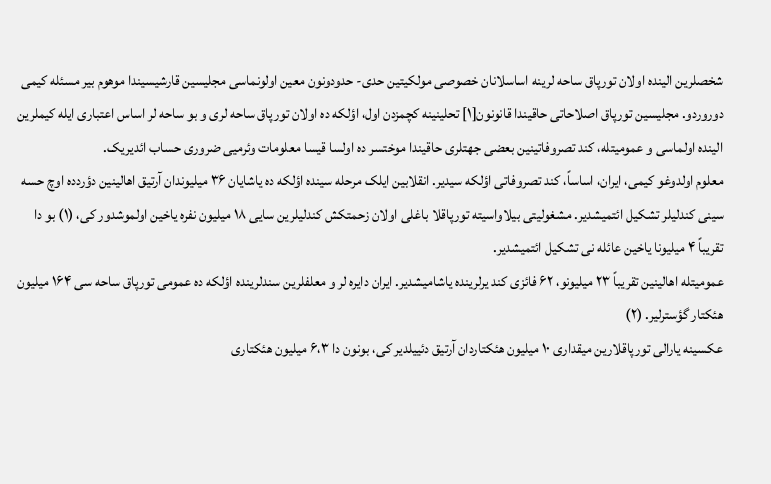شخصلرین الینده اولان تورپاق ساحه لرینه اساسلانان خصوصی مولکیتین حدی- حدودونون معین اولونماسی مجلیسین قارشیسیندا موهوم بیر مسئله کیمی دوروردو. مجلیسین تورپاق اصلاحاتی حاقیندا قانونون[۱] تحلینینه کچمزدن اول، اؤلکه ده اولان تورپاق ساحه لری و بو ساحه لر اساس اعتباری ایله کیملرین الینده اولماسی و عمومیتله، کند تصروفاتینین بعضی جهتلری حاقیندا موختسر ده اولسا قیسا معلومات وئرمیی ضروری حساب ائدیریک.
معلوم اولدوغو کیمی، ایران، اساساً، کند تصروفاتی اؤلکه سیدیر. انقلابین ایلک مرحله سینده اؤلکه ده یاشایان ۳۶ میلیوندان آرتیق اهالینین دؤردده اوچ حسه سینی کندلیلر تشکیل ائتمیشدیر. مشغولیتی بیلاواسیته تورپاقلا باغلی اولان زحمتکش کندلیلرین سایی ۱۸ میلیون نفره یاخین اولموشدور کی، (۱) بو دا تقریباً ۴ میلیونا یاخین عائله نی تشکیل ائتمیشدیر.
عمومیتله اهالینین تقریباً ۲۳ میلیونو، ۶۲ فائزی کند یرلرینده یاشامیشدیر. ایران دایره لر و معلفلرین سندلرینده اؤلکه ده عمومی تورپاق ساحه سی ۱۶۴ میلیون هئکتار گؤسترلیر. (۲)
عکسینه یارالی تورپاقلارین میقداری ۱۰ میلیون هئکتاردان آرتیق دئییلدیر کی، بونون دا ۶،۳ میلیون هئکتاری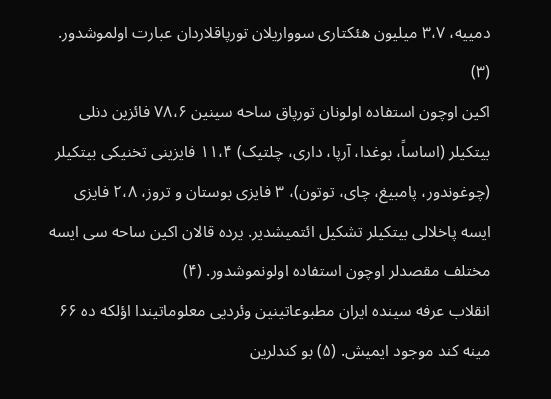دمییه، ۳،۷ میلیون هئکتاری سوواریلان تورپاقلاردان عبارت اولموشدور. (۳)
اکین اوچون استفاده اولونان تورپاق ساحه سینین ۷۸،۶ فائزین دنلی بیتکیلر (اساساً، بوغدا، آرپا، داری، چلتیک) ۱۱،۴ فایزینی تخنیکی بیتکیلر (چوغوندور، پامبیغ، چای، توتون)، ۳ فایزی بوستان و تروز، ۲،۸ فایزی ایسه پاخلالی بیتکیلر تشکیل ائتمیشدیر. یرده قالان اکین ساحه سی ایسه مختلف مقصدلر اوچون استفاده اولونموشدور. (۴)
انقلاب عرفه سینده ایران مطبوعاتینین وئردیی معلوماتیندا اؤلکه ده ۶۶ مینه کند موجود ایمیش. (۵) بو کندلرین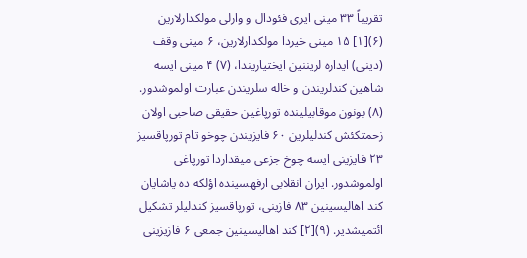تقریباً ۳۳ مینی ایری فئودال و وارلی مولکدارلارین (۶)[۱] ۱۵ مینی خیردا مولکدارلارین، ۶ مینی وقف (دینی) ایداره لریننین ایختیاریندا، (۷) ۴ مینی ایسه شاهین کندلریندن و خاله سلریندن عبارت اولموشدور. (۸) بونون موقابیلینده تورپاغین حقیقی صاحبی اولان زحمتکئش کندلیلرین ۶۰ فایزیندن چوخو تام تورپاقسیز ۲۳ فایزینی ایسه چوخ جزعی میقداردا تورپاغی اولموشدور. ایران انقلابی ارفهسینده اؤلکه ده یاشایان کند اهالیسینین ۸۳ فازینی، تورپاقسیز کندلیلر تشکیل ائتمیشدیر. (۹)[۲] کند اهالیسینین جمعی ۶ فازیزینی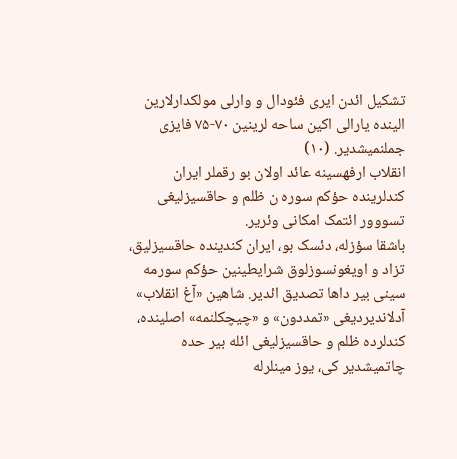تشکیل ائدن ایری فئودال و وارلی مولکدارلارین الینده یارالی اکین ساحه لرینین ۷۰-۷۵ فایزی جملنمیشدیر. (۱۰)
انقلاب ارفهسینه عائد اولان بو رقملر ایران کندلرینده حؤکم سوره ن ظلم و حاقسیزلیغی تسووور ائتمک امکانی وئریر.
باشقا سؤزله، دئسک بو، ایران کندینده حاقسیزلیق، تزاد و اویغونسوزلوق شرایطینین حؤکم سورمه سینی بیر داها تصدیق ائدیر. شاهین «آغ انقلاب» آدلاندیردیغی «تمددون» و «چیچکلنمه» اصلینده، کندلرده ظلم و حاقسیزلیغی ائله بیر حده چاتمیشدیر کی، یوز مینلرله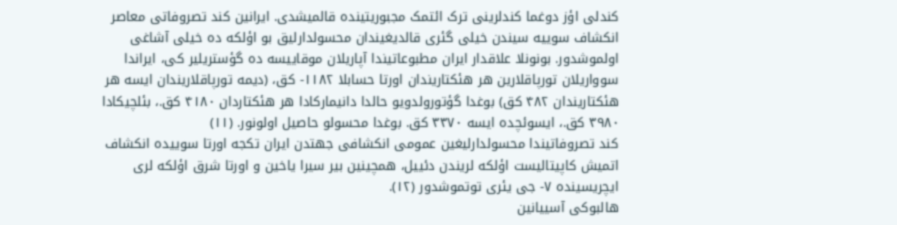کندلی اؤز دوغما کندلرینی ترک ائتمک مجبوریتینده قالمیشدی. ایرانین کند تصروفاتی معاصر انکشاف سوییه سیندن خیلی گئری قالدیغیندان محسولدارلیق بو اؤلکه ده خیلی آشاغی اولموشدور. بونونلا علاقدار ایران مطبوعاتیندا آپاریلان موقاییسه ده گؤستریلیر کی، ایراندا سوواریلان تورپاقلارین هر هئکتاریندان اورتا حسابلا ۱۱۸۲- کق، (دیمه تورپاقلاریندان ایسه هر هئکتاریندان ۴۸۲ کق) بوغدا گؤتورولدویو حالدا دانیمارکادا هر هئکتاردان ۴۱۸۰ کق.، بئلچیکادا ۳۹۸۰ کق.، ایسوئچده ایسه ۳۳۷۰ کق. بوغدا محسولو حاصیل اولونور. (۱۱)
کند تصروفاتیندا محسولدارلیغین عمومی انکشافی جهتدن ایران تکجه اورتا سوییده انکشاف اتمیش کاپیتالیست اؤلکه لریندن دئییل، همچینین بیر سیرا یاخین و اورتا شرق اؤلکه لری ایچریسینده ۷- جی یئری توتموشدور (۱۲).
هالبوکی آسییانین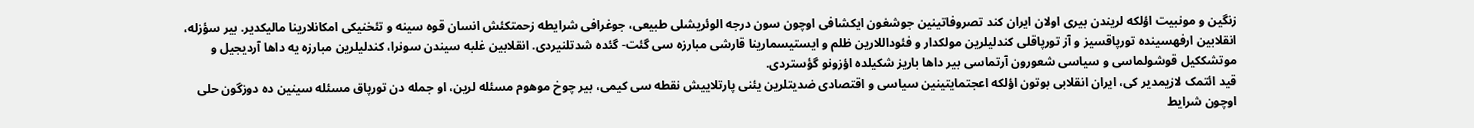زنگین و مونبیت اؤلکه لریندن بیری اولان ایران کند تصروفاتینین جوشغون ایکشافی اوچون سون درجه الوئریشلی طبیعی، جوغرافی شرایطه زحمتکئش انسان قوه سینه و تئخنیکی امکانلارینا مالیکدیر. بیر سؤزله، انقلابین ارفهسینده تورپاقسیز و آز تورپاقلی کندلیلرین مولکدار و فئوداللارین ظلم و ایستیسمارینا قارشی مبارزه سی گئت- گئده شدتلنیردی. انقلابین غلبه سیندن سونرا، کندلیلرین مبارزه یه داها آردیجیل و موتشککیل قوشولماسی و سیاسی شعورون آرتماسی بیر داها باریز شکیلده اؤزونو گؤستردی.
قید ائتمک لازیمدیر کی، ایران انقلابی بوتون اؤلکه اعجتمایتینین سیاسی و اقتصادی ضدیتلرین یئنی پارتلاییش نقطه سی کیمی، بیر چوخ موهوم مسئله لرین، او جمله دن تورپاق مسئله سینین ده دوزگون حلی اوچون شرایط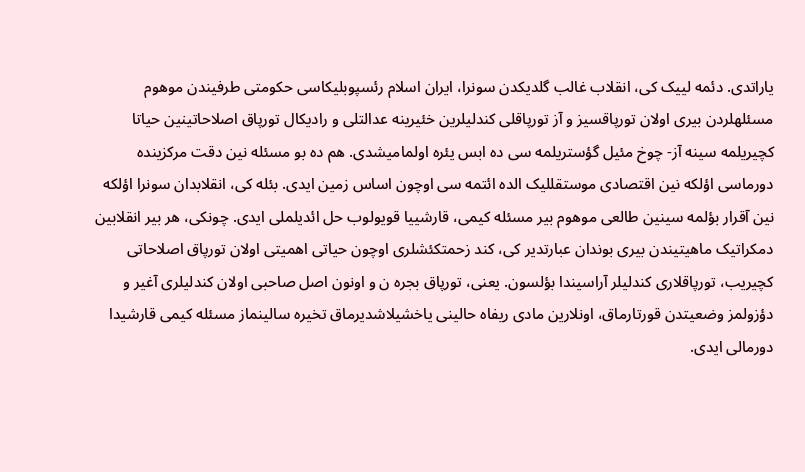یاراتدی. دئمه لییک کی، انقلاب غالب گلدیکدن سونرا، ایران اسلام رئسپوبلیکاسی حکومتی طرفیندن موهوم مسئلهلردن بیری اولان تورپاقسیز و آز تورپاقلی کندلیلرین خئیرینه عدالتلی و رادیکال تورپاق اصلاحاتینین حیاتا کچیریلمه سینه آز- چوخ مئیل گؤستریلمه سی ده ابس یئره اولمامیشدی. هم ده بو مسئله نین دقت مرکزینده دورماسی اؤلکه نین اقتصادی موستقللیک الده ائتمه سی اوچون اساس زمین ایدی. بئله کی، انقلابدان سونرا اؤلکه نین آقرار بؤلمه سینین طالعی موهوم بیر مسئله کیمی، قارشییا قویولوب حل ائدیلملی ایدی. چونکی، هر بیر انقلابین دمکراتیک ماهیتیندن بیری بوندان عبارتدیر کی، کند زحمتکئشلری اوچون حیاتی اهمیتی اولان تورپاق اصلاحاتی کچیریب، تورپاقلاری کندلیلر آراسیندا بؤلسون. یعنی، تورپاق بجره ن و اونون اصل صاحبی اولان کندلیلری آغیر و دؤزولمز وضعیتدن قورتارماق، اونلارین مادی ریفاه حالینی یاخشیلاشدیرماق تخیره سالینماز مسئله کیمی قارشیدا دورمالی ایدی.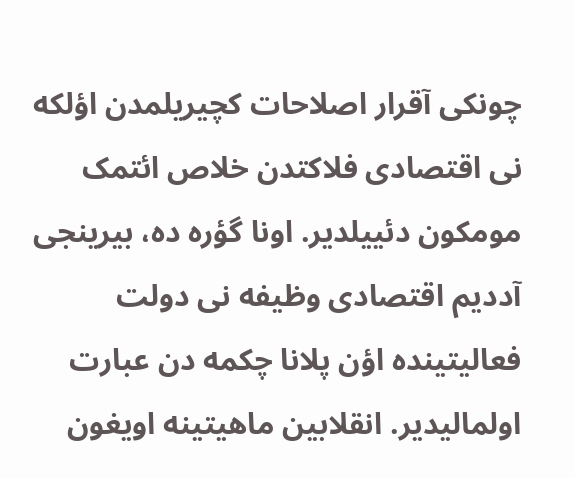چونکی آقرار اصلاحات کچیریلمدن اؤلکه نی اقتصادی فلاکتدن خلاص ائتمک مومکون دئییلدیر. اونا گؤره ده، بیرینجی آددیم اقتصادی وظیفه نی دولت فعالیتینده اؤن پلانا چکمه دن عبارت اولمالیدیر. انقلابین ماهیتینه اویغون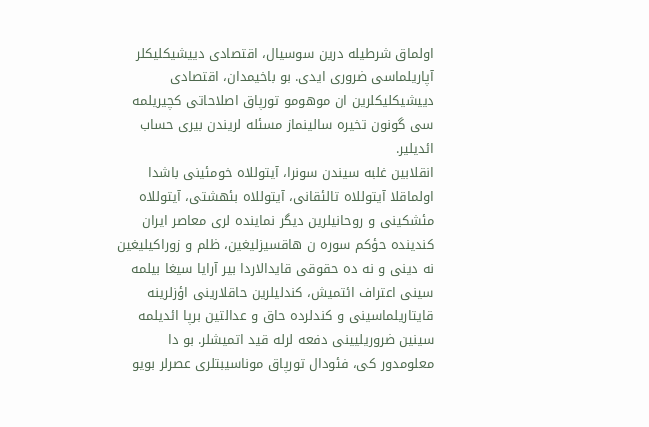اولماق شرطیله درین سوسیال، اقتصادی دییشیکلیکلر آپاریلماسی ضروری ایدی. بو باخیمدان، اقتصادی دییشیکلیکلرین ان موهومو تورپاق اصلاحاتی کچیریلمه سی گونون تخیره سالینماز مسئله لریندن بیری حساب ائدیلیر.
انقلابین غلبه سیندن سونرا، آیتوللاه خومئینی باشدا اولماقلا آیتوللاه تالئقانی، آیتوللاه بئهشتی، آیتوللاه مئشکینی و روحانیلرین دیگر نماینده لری معاصر ایران کندینده حؤکم سوره ن هاقسیزلیغین، ظلم و زوراکیلیغین نه دینی و نه ده حقوقی قایدالاردا بیر آرایا سیغا بیلمه سینی اعتراف ائتمیش، کندلیلرین حاقلارینی اؤزلرینه قایتاریلماسینی و کندلرده حاق و عدالتین برپا ائدیلمه سینین ضروریلیینی دفعه لرله قید اتمیشلر. بو دا معلومدور کی، فئودال تورپاق موناسیبتلری عصرلر بویو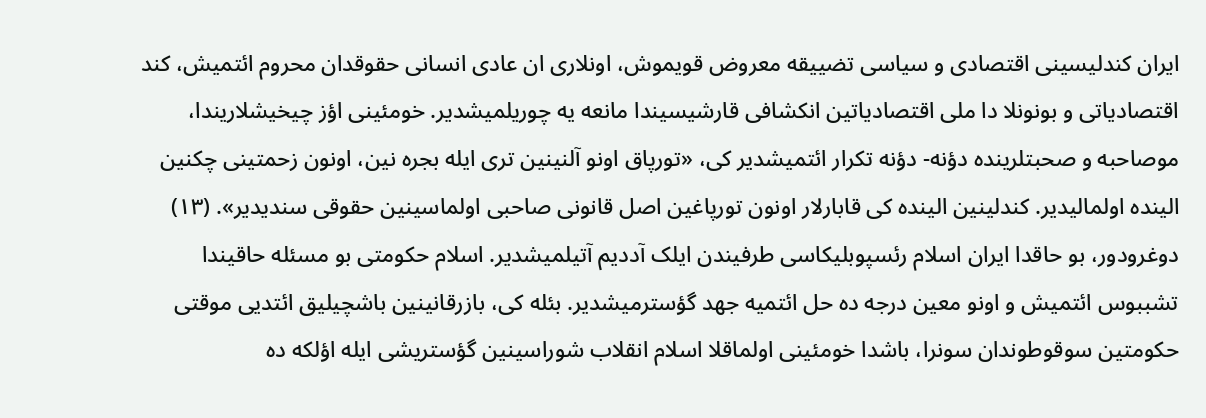ایران کندلیسینی اقتصادی و سیاسی تضییقه معروض قویموش، اونلاری ان عادی انسانی حقوقدان محروم ائتمیش، کند اقتصادیاتی و بونونلا دا ملی اقتصادیاتین انکشافی قارشیسیندا مانعه یه چوریلمیشدیر. خومئینی اؤز چیخیشلاریندا، موصاحبه و صحبتلرینده دؤنه- دؤنه تکرار ائتمیشدیر کی، «تورپاق اونو آلنینین تری ایله بجره نین، اونون زحمتینی چکنین الینده اولمالیدیر. کندلینین الینده کی قابارلار اونون تورپاغین اصل قانونی صاحبی اولماسینین حقوقی سندیدیر». (۱۳)
دوغرودور، بو حاقدا ایران اسلام رئسپوبلیکاسی طرفیندن ایلک آددیم آتیلمیشدیر. اسلام حکومتی بو مسئله حاقیندا تشببوس ائتمیش و اونو معین درجه ده حل ائتمیه جهد گؤسترمیشدیر. بئله کی، بازرقانینین باشچیلیق ائتدیی موقتی حکومتین سوقوطوندان سونرا، باشدا خومئینی اولماقلا اسلام انقلاب شوراسینین گؤستریشی ایله اؤلکه ده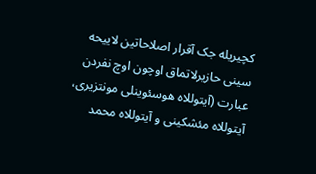کچیریله جک آقرار اصلاحاتین لاییحه سینی حازیرلاتماق اوچون اوچ نفردن عبارت (آیتوللاه هوسئوینلی مونتزیری، آیتوللاه مئشکینی و آیتوللاه محمد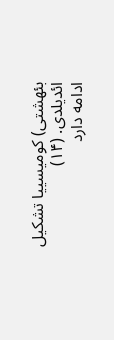بئهشتی) کومیسییا تشکیل ائدیلدی. (۱۴)
ادامه دارد